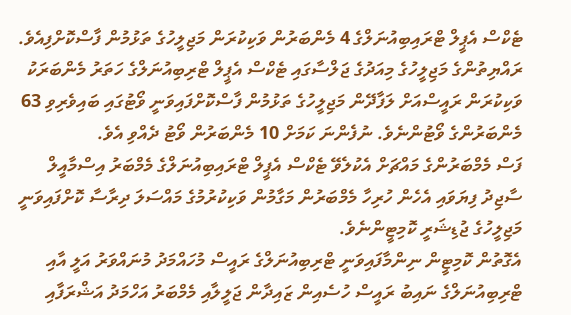ޓެކްސް އެޕީލް ޓްރައިބިއުނަލްގެ 4 މެންބަރުން ވަކިކުރަން މަޖިލީހުގެ ތަޅުމުން ފާސްކޮށްފިއެވެ.
ރައްޔިތުންގެ މަޖިލީހުގެ މިއަދުގެ ޖަލްސާގައި ޓެކްސް އެޕީލް ޓްރިބިއުނަލްގެ ހަތަރު މެންބަރަކު ވަކިކުރަން ރައީސްއަށް ލަފާދޭން މަޖިލީހުގެ ތަޅުމުން ފާސްކޮށްފައިވަނީ ވޯޓުގައި ބައިވެރިވި 63 މެންބަރުންގެ ވޯޓުންނެވެ. ނުފެންނަ ކަމަށް 10 މެންބަރުން ވޯޓު ދެއްވި އެވެ.
ފަސް މެމްބަރުންގެ މައްޗަށް އެކުލެވޭ ޓެކްސް އެޕީލް ޓްރައިބިއުނަލްގެ މެމްބަރު އިސްމާއީލް ސާޖިދު ފިޔަވައި އެހެން ހުރިހާ މެމްބަރުން މަގާމުން ވަކިކުރުމުގެ މައްސަލަ ދިރާސާ ކޮށްފައިވަނީ މަޖިލީހުގެ ޖުޑިޝަރީ ކޮމިޓީންނެވެ.
އެގޮތުން ކޮމިޓީން ނިންމާފައިވަނީ ޓްރިބިއުނަލްގެ ރައީސް މުހައްމަދު މުނައްވަރު އަލީ އާއި ޓްރިބިއުނަލްގެ ނައިބު ރައީސް ހުސެއިން ޒައިދާން ޖަލީލާއި މެމްބަރު އަހްމަދު އަޝްރަފާއި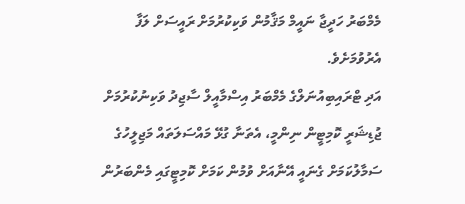މެމްބަރު ހަދީޖާ ނައީމް މަޤާމުން ވަކިކުރުމަށް ރައީސަށް ލަފާ އެރުވުމަށެވެ.
އަދި ޓްރައިބިއުނަލްގެ މެމްބަރު އިސްމާއީލް ސާޖިދު ވަކިނުކުރުމަށް ޖުޑިޝަރީ ކޮމިޓީން ނިންމީ، އެތަނާ ގުޅޭ މައްސަލަތައް މަޖިލީހުގެ ސަމާލުކަމަށް ގެނައީ އޭނާއަށް ވުމުން ކަމަށް ކޮމިޓީގައި މެންބަރުން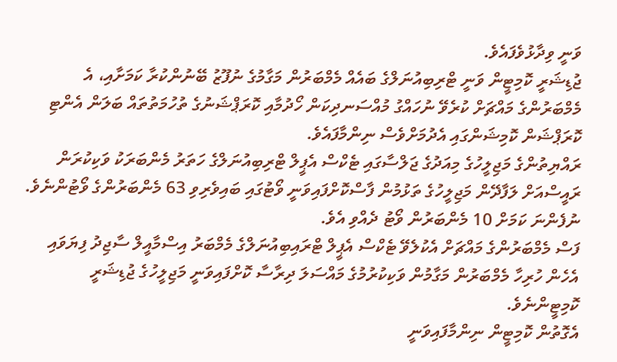ވަނީ ވިދާޅުވެފައެވެ.
ޖުޑިޝަރީ ކޮމިޓީން ވަނީ ޓްރިބިއުނަލްގެ ބައެއް މެމްބަރުން މަގާމުގެ ނުފޫޒު ބޭނުންކުރާ ކަމަށާއި، އެ މެމްބަރުންގެ މައްޗަށް ކުރެވޭ ނުހައްގު މުއްސަނދިކަން ހޯދުމާއި ކޮރަޕްޝަނުގެ ތުހުމަތުތައް ބަލަން އެންޓި ކޮރަޕްޝަން ކޮމިޝަންގައި އެދުމަށްވެސް ނިންމާފައެވެ.
ރައްޔިތުންގެ މަޖިލީހުގެ މިއަދުގެ ޖަލްސާގައި ޓެކްސް އެޕީލް ޓްރިބިއުނަލްގެ ހަތަރު މެންބަރަކު ވަކިކުރަން ރައީސްއަށް ލަފާދޭން މަޖިލީހުގެ ތަޅުމުން ފާސްކޮށްފައިވަނީ ވޯޓުގައި ބައިވެރިވި 63 މެންބަރުންގެ ވޯޓުންނެވެ. ނުފެންނަ ކަމަށް 10 މެންބަރުން ވޯޓު ދެއްވި އެވެ.
ފަސް މެމްބަރުންގެ މައްޗަށް އެކުލެވޭ ޓެކްސް އެޕީލް ޓްރައިބިއުނަލްގެ މެމްބަރު އިސްމާއީލް ސާޖިދު ފިޔަވައި އެހެން ހުރިހާ މެމްބަރުން މަގާމުން ވަކިކުރުމުގެ މައްސަލަ ދިރާސާ ކޮށްފައިވަނީ މަޖިލީހުގެ ޖުޑިޝަރީ ކޮމިޓީންނެވެ.
އެގޮތުން ކޮމިޓީން ނިންމާފައިވަނީ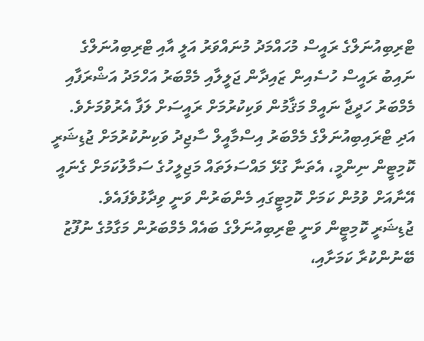ޓްރިބިއުނަލްގެ ރައީސް މުހައްމަދު މުނައްވަރު އަލީ އާއި ޓްރިބިއުނަލްގެ ނައިބު ރައީސް ހުސެއިން ޒައިދާން ޖަލީލާއި މެމްބަރު އަހްމަދު އަޝްރަފާއި މެމްބަރު ހަދީޖާ ނައީމް މަޤާމުން ވަކިކުރުމަށް ރައީސަށް ލަފާ އެރުވުމަށެވެ.
އަދި ޓްރައިބިއުނަލްގެ މެމްބަރު އިސްމާއީލް ސާޖިދު ވަކިނުކުރުމަށް ޖުޑިޝަރީ ކޮމިޓީން ނިންމީ، އެތަނާ ގުޅޭ މައްސަލަތައް މަޖިލީހުގެ ސަމާލުކަމަށް ގެނައީ އޭނާއަށް ވުމުން ކަމަށް ކޮމިޓީގައި މެންބަރުން ވަނީ ވިދާޅުވެފައެވެ.
ޖުޑިޝަރީ ކޮމިޓީން ވަނީ ޓްރިބިއުނަލްގެ ބައެއް މެމްބަރުން މަގާމުގެ ނުފޫޒު ބޭނުންކުރާ ކަމަށާއި،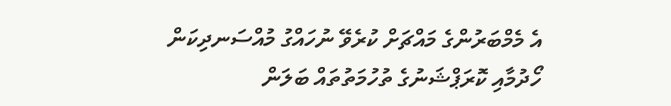އެ މެމްބަރުންގެ މައްޗަށް ކުރެވޭ ނުހައްގު މުއްސަނދިކަން ހޯދުމާއި ކޮރަޕްޝަނުގެ ތުހުމަތުތައް ބަލަން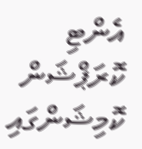އެންޓި ކޮރަޕްޝަން ކޮމިޝަންގައި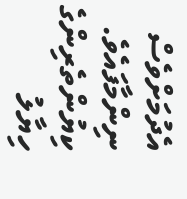އެދުމަށްވެސް ނިންމާފައެވެ.
ކިޔުންތެރިންގެ ހިޔާލު